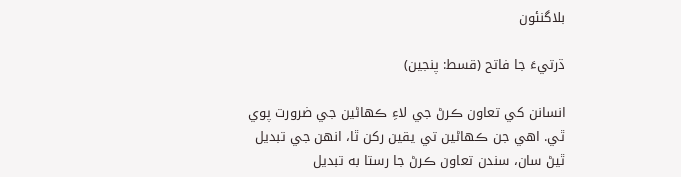بلاگنئون

ڌرتيءَ جا فاتح (قسط: پنجين)

انسانن کي تعاون ڪرڻ جي لاءِ ڪھاڻين جي ضرورت پوي ٿي. اھي جن ڪھاڻين تي يقين رکن ٿا، انھن جي تبديل ٿيڻ سان، سندن تعاون ڪرڻ جا رستا به تبديل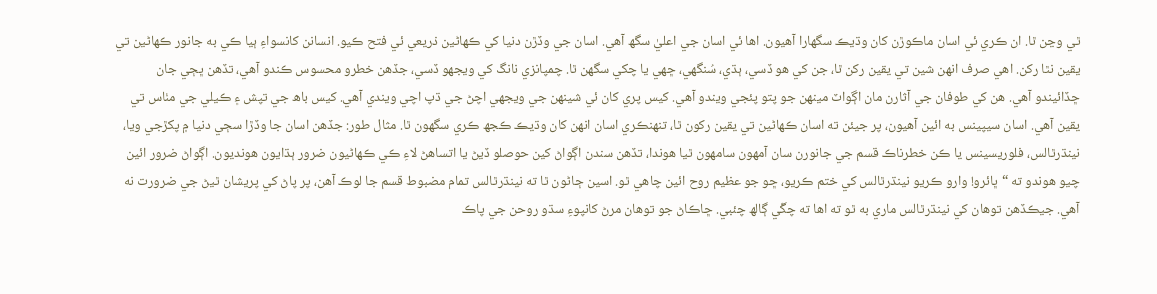ٿي وڃن ٿا. ان ڪري ئي اسان ماڪوڙن کان وڌيڪ سگھارا آھيون. اھا ئي اسان جي اعليٰ سگھ آھي. اسان جي وڏڙن دنيا کي ڪھاڻين ذريعي ئي فتح ڪيو. انسانن کانسواءِ ٻيا ڪي به جانور ڪھاڻين تي يقين نٿا رکن. اھي صرف انھن شين تي يقين رکن ٿا، جن کي ھو ڏسي، ٻڌي، سُنگھي، ڇھي يا چکي سگھن ٿا. چمپانزي نانگ کي ويجھو ڏسي، جڏھن خطرو محسوس ڪندو آھي، تڏھن ڀڄي جان ڇڏائيندو آھي. ھن کي طوفان جي آثارن مان اڳواٽ مينھن جو پتو پئجي ويندو آھي. کيس پري کان ئي شينھن جي ويجھي اچڻ جي ڌپ اچي ويندي آھي. کيس باھ جي تپش ۽ ڪيلي جي مٺاس تي يقين آھي. اسان سيپينس به ائين آھيون، پر جيئن ته اسان ڪھاڻين تي يقين رکون ٿا، تنھنڪري اسان انھن کان وڌيڪ ڪجھ ڪري سگھون ٿا. مثال طور: جڏھن اسان جا وڏڙا سڄي دنيا ۾ پکڙجي ويا، نينڌرٿالس، فلوريسينس يا ڪن خطرناڪ قسم جي جانورن سان آمھون سامھون ٿيا ھوندا، تڏھن سندن اڳواڻ کين حوصلو ڏيڻ يا اتساھڻ لاءِ ڪي ڪھاڻيون ضرور ٻڌايون ھونديون. اڳواڻ ضرور ائين چيو ھوندو ته “ڀائرو! وارو ڪريو نينڌرٿالس کي ختم ڪريو، ڇو جو عظيم روح ائين چاھي ٿو. اسين ڄاڻون ٿا ته نينڌرٿالس تمام مضبوط قسم جا لوڪ آھن، پر پاڻ کي پريشان ٿيڻ جي ضرورت نه آھي. جيڪڏهن توھان کي نينڌرٿالس ماري به ٿو ته اھا ته چڱي ڳالھ چئبي. ڇاڪاڻ جو توھان مرڻ کانپوءِ سڌو روحن جي پاڪ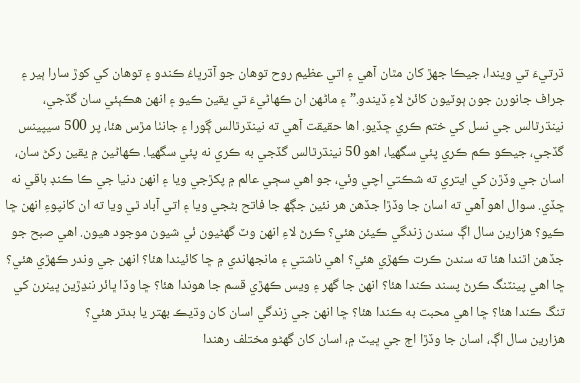ڌرتيءَ تي ويندا، جيڪا جھڙ کان مٿان آھي ۽ اتي عظيم روح توھان جو آڌرڀاءُ ڪندو ۽ توھان کي کوڙ سارا ٻير ۽ جراف جانورن جون ٻوٽيون کائڻ لاءِ ڏيندو.” ۽ ماڻھن ان ڪھاڻيءَ تي يقين ڪيو ۽ انھن ھڪٻئي سان گڏجي، نينڌرٿالس جي نسل کي ختم ڪري ڇڏيو. اھا حقيقت آھي ته نينڌرٿالس ڳورا ۽ جانٺا مڙس ھئا، پر 500 سيپينس گڏجي، جيڪو ڪم ڪري پئي سگھيا، اھو 50 نينڌرٿالس گڏجي به ڪري نه پئي سگھيا. ڪھاڻين ۾ يقين رکڻ سان، اسان جي وڏڙن کي ايتري ته شڪتي اچي وئي، جو اھي سڄي عالم ۾ پکڙجي ويا ۽ انھن دنيا جي ڪا ڪنڊ باقي نه ڇڏي. سوال اھو آھي ته اسان جا وڏڙا جڏھن ھر نئين جڳھ جا فاتح بڻجي ويا ۽ اتي آباد ٿي ويا ته ان کانپوءِ انھن ڇا ڪيو؟ ھزارين سال اڳ سندن زندگي ڪيئن ھئي؟ ڪرڻ لاءِ انھن وٽ گھڻيون ئي شيون موجود ھيون. اھي صبح جو جڏھن اٿندا ھئا ته سندن ڪرت ڪھڙي ھئي؟ اھي ناشتي ۽ مانجھاندي ۾ ڇا کائيندا ھئا؟ انھن جي وندر ڪھڙي ھئي؟ ڇا اھي پينٽنگ ڪرڻ پسند ڪندا ھئا؟ انھن جا گھر ۽ ويس ڪھڙي قسم جا ھوندا ھئا؟ ڇا وڏا ڀائر ننڍڙين ڀينرن کي تنگ ڪندا ھئا؟ ڇا اھي محبت به ڪندا ھئا؟ ڇا انھن جي زندگي اسان کان وڌيڪ بھتر يا بدتر ھئي؟
ھزارين سال اڳ، اسان جا وڏڙا اڄ جي ڀيٽ ۾، اسان کان گھڻو مختلف رھندا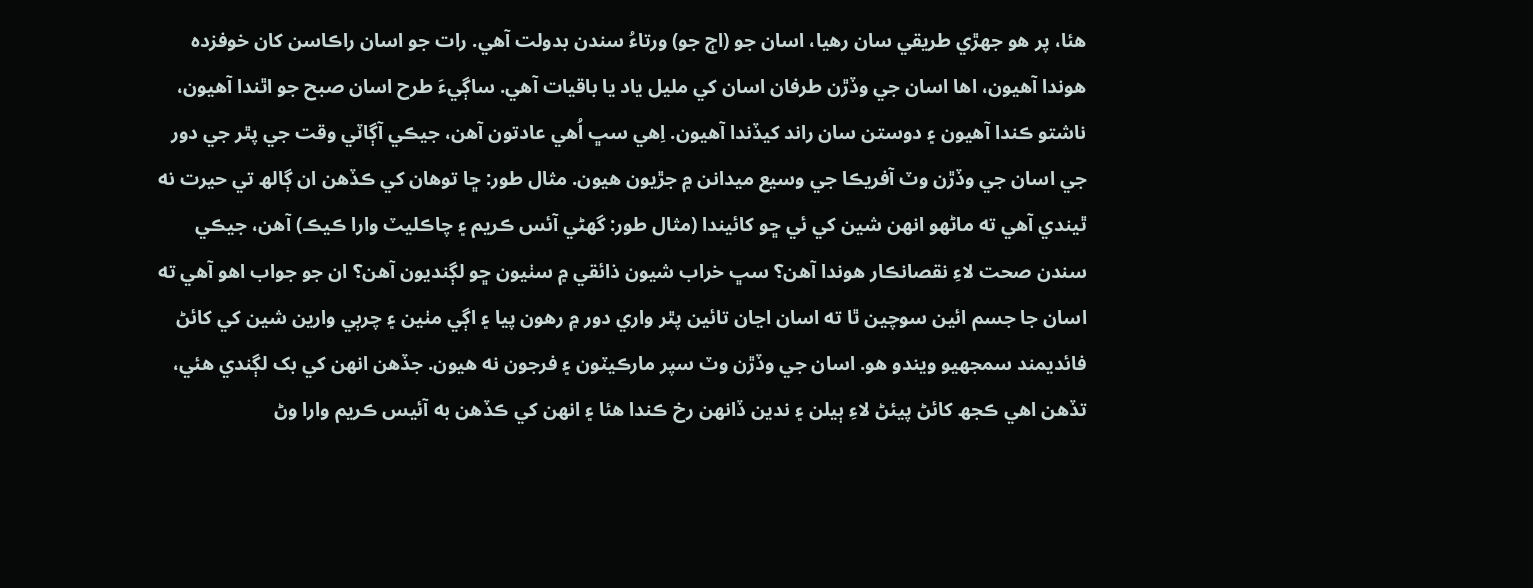ھئا، پر ھو جھڙي طريقي سان رھيا، اسان جو (اڄ جو) ورتاءُ سندن بدولت آھي. رات جو اسان راڪاسن کان خوفزده ھوندا آھيون، اھا اسان جي وڏڙن طرفان اسان کي مليل ياد يا باقيات آھي. ساڳيءَ طرح اسان صبح جو اٿندا آھيون، ناشتو ڪندا آھيون ۽ دوستن سان راند کيڏندا آھيون. اِھي سڀ اُھي عادتون آھن، جيڪي آڳاٽي وقت جي پٿر جي دور جي اسان جي وڏڙن وٽ آفريڪا جي وسيع ميدانن ۾ جڙيون ھيون. مثال طور: ڇا توھان کي ڪڏهن ان ڳالھ تي حيرت نه ٿيندي آھي ته ماڻھو انھن شين کي ئي ڇو کائيندا (مثال طور: گھڻي آئس ڪريم ۽ چاڪليٽ وارا ڪيڪ) آھن، جيڪي سندن صحت لاءِ نقصانڪار ھوندا آھن؟ سڀ خراب شيون ذائقي ۾ سٺيون ڇو لڳنديون آھن؟ ان جو جواب اھو آھي ته اسان جا جسم ائين سوچين ٿا ته اسان اڃان تائين پٿر واري دور ۾ رھون پيا ۽ اڳي مٺين ۽ چرٻي وارين شين کي کائڻ فائديمند سمجھيو ويندو ھو. اسان جي وڏڙن وٽ سپر مارڪيٽون ۽ فرجون نه ھيون. جڏهن انھن کي بک لڳندي ھئي، تڏھن اھي ڪجھ کائڻ پيئڻ لاءِ ٻيلن ۽ ندين ڏانھن رخ ڪندا ھئا ۽ انھن کي ڪڏهن به آئيس ڪريم وارا وڻ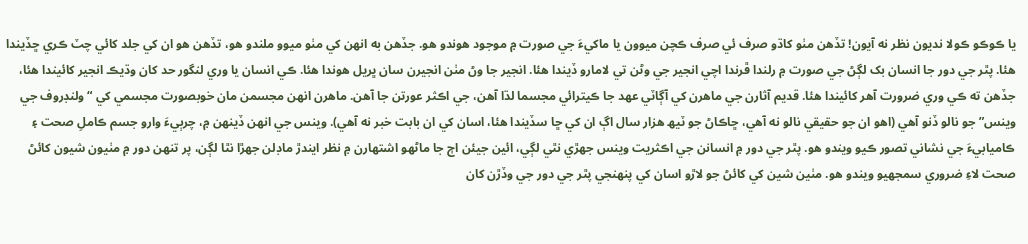يا ڪوڪو ڪولا نديون نظر نه آيون! تڏھن مٺو کاڌو صرف ئي صرف ڪچن ميوون يا ماکيءَ جي صورت ۾ موجود ھوندو ھو. جڏھن به انھن کي مٺو ميوو ملندو ھو، تڏھن ھو ان کي جلد کائي چٽ ڪري ڇڏيندا ھئا. پٿر جي دور جا انسان بک لڳڻ جي صورت ۾ رلندا ڦرندا اچي انجير جي وڻن تي لامارو ڏيندا ھئا. انجير جا وڻ مٺن انجيرن سان ڀريل ھوندا ھئا. ڪي انسان يا وري لنگور حد کان وڌيڪ انجير کائيندا ھئا، جڏھن ته ڪي وري ضرورت آھر کائيندا ھئا. قديم آثارن جي ماھرن کي آڳاٽي عھد جا ڪيترائي مجسما لڌا آھن، جي اڪثر عورتن جا آھن. ماھرن انھن مجسمن مان خوبصورت مجسمي کي “ولنڊروف جي وينس” جو نالو ڏنو آھي (اھو ان جو حقيقي نالو نه آھي، ڇاڪاڻ جو ٽيھ ھزار سال اڳ ان کي ڇا سڏيندا ھئا، اسان کي ان بابت خبر نه آھي). وينس جي انھن ڏينھن ۾، چرٻيءَ وارو جسم ڪاملِ صحت ۽ ڪاميابيءَ جي نشاني تصور ڪيو ويندو ھو. پٿر جي دور ۾ انسانن جي اڪثريت وينس جھڙي نٿي لڳي، ائين جيئن اڄ جا ماڻھو اشتھارن ۾ نظر ايندڙ ماڊلن جھڙا نٿا لڳن، پر تنھن دور ۾ مٺيون شيون کائڻ صحت لاءِ ضروري سمجھيو ويندو ھو. مٺين شين کي کائڻ جو لاڙو اسان کي پنھنجي پٿر جي دور جي وڏڙن کان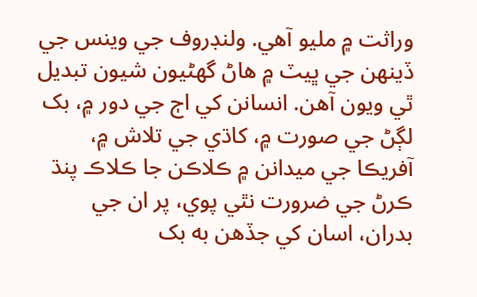وراثت ۾ مليو آھي. ولنڊروف جي وينس جي ڏينھن جي ڀيٽ ۾ ھاڻ گھڻيون شيون تبديل ٿي ويون آھن. انسانن کي اڄ جي دور ۾، بک لڳڻ جي صورت ۾، کاڌي جي تلاش ۾، آفريڪا جي ميدانن ۾ ڪلاڪن جا ڪلاڪ پنڌ ڪرڻ جي ضرورت نٿي پوي، پر ان جي بدران، اسان کي جڏھن به بک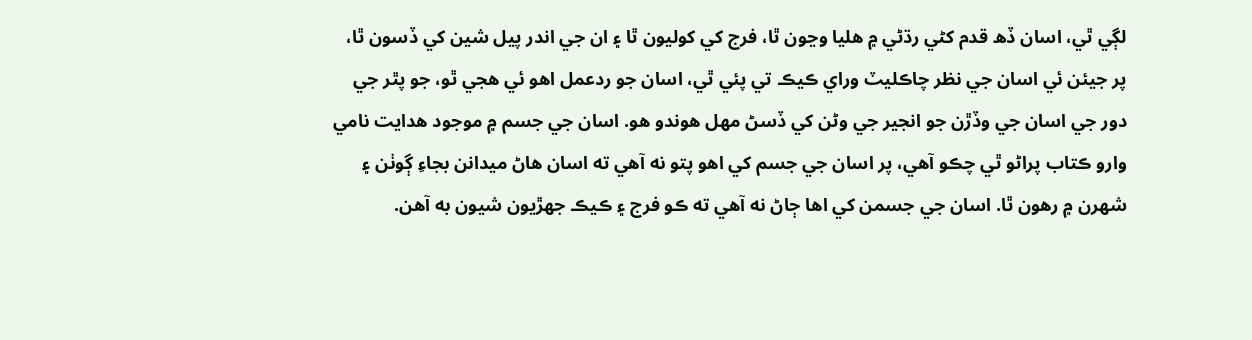لڳي ٿي، اسان ڏھ قدم کڻي رڌڻي ۾ ھليا وڃون ٿا، فرج کي کوليون ٿا ۽ ان جي اندر پيل شين کي ڏسون ٿا، پر جيئن ئي اسان جي نظر چاڪليٽ وراي ڪيڪ تي پئي ٿي، اسان جو ردعمل اھو ئي ھجي ٿو، جو پٿر جي دور جي اسان جي وڏڙن جو انجير جي وڻن کي ڏسڻ مھل ھوندو ھو. اسان جي جسم ۾ موجود ھدايت نامي وارو ڪتاب پراڻو ٿي چڪو آھي، پر اسان جي جسم کي اھو پتو نه آھي ته اسان ھاڻ ميدانن بجاءِ ڳوٺن ۽ شھرن ۾ رھون ٿا. اسان جي جسمن کي اھا ڄاڻ نه آھي ته ڪو فرج ۽ ڪيڪ جھڙيون شيون به آھن.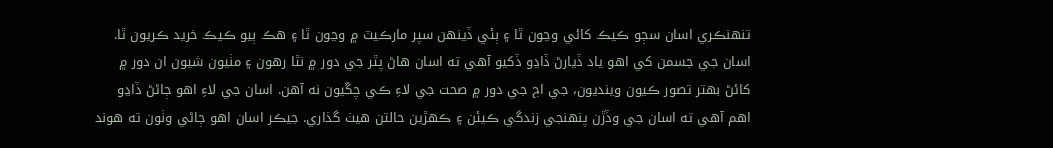تنھنڪري اسان سڄو ڪيڪ کائي وڃون ٿا ۽ ٻئي ڏينھن سپر مارڪيٽ ۾ وڃون ٿا ۽ ھڪ ٻيو ڪيڪ خريد ڪريون ٿا. اسان جي جسمن کي اھو ياد ڏيارڻ ڏاڍو ڏکيو آھي ته اسان ھاڻ پٿر جي دور ۾ نٿا رھون ۽ مٺيون شيون ان دور ۾ کائڻ بھتر تصور ڪيون وينديون، جي اڄ جي دور ۾ صحت جي لاءِ ڪي چڱيون نه آھن. اسان جي لاءِ اھو ڄاڻڻ ڏاڍو اھم آھي ته اسان جي وڏڙن پنھنجي زندگي ڪيئن ۽ ڪھڙين حالتن ھيٺ گذاري. جيڪر اسان اھو ڄاڻي وٺون ته ھوند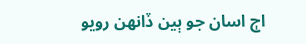اڄ اسان جو ٻين ڏانھن رويو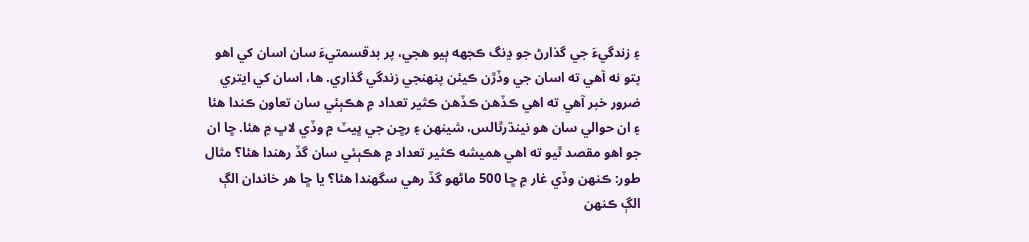۽ زندگيءَ جي گذارڻ جو ڍنگ ڪجھه ٻيو ھجي، پر بدقسمتيءَ سان اسان کي اھو پتو نه آھي ته اسان جي وڏڙن ڪيئن پنھنجي زندگي گذاري. ھا، اسان کي ايتري ضرور خبر آھي ته اھي ڪڏھن ڪڏھن ڪثير تعداد ۾ ھڪٻئي سان تعاون ڪندا ھئا ۽ ان حوالي سان ھو نينڌرٿالس، شينھن ۽ رڇن جي ڀيٽ ۾ وڏي لاڀ ۾ ھئا. ڇا ان جو اھو مقصد ٿيو ته اھي ھميشه ڪثير تعداد ۾ ھڪٻئي سان گڏ رھندا ھئا؟ مثال طور: ڪنھن وڏي غار ۾ ڇا 500 ماڻھو گڏ رھي سگھندا ھئا؟ يا ڇا ھر خاندان الڳ الڳ ڪنھن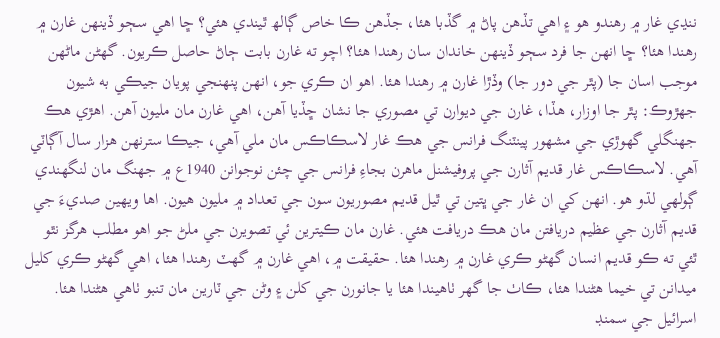ننڍي غار ۾ رھندو هو ۽ اھي تڏھن پاڻ ۾ گڏبا ھئا، جڏھن ڪا خاص ڳالھ ٿيندي ھئي؟ ڇا اھي سڄو ڏينهن غارن ۾ رھندا ھئا؟ ڇا انھن جا فرد سڄو ڏينهن خاندان سان رھندا ھئا؟ اچو ته غارن بابت ڄاڻ حاصل ڪريون. گھڻن ماڻھن موجب اسان جا (پٿر جي دور جا) وڏڙا غارن ۾ رھندا ھئا. اھو ان ڪري جو، انھن پنھنجي پويان جيڪي به شيون جھڙوڪ: پٿر جا اوزار، ھڏا، غارن جي ديوارن تي مصوري جا نشان ڇڏيا آھن، اھي غارن مان مليون آھن. اھڙي ھڪ جھنگلي گھوڙي جي مشھور پينٽنگ فرانس جي ھڪ غار لاسڪاڪس مان ملي آھي، جيڪا سترنھن ھزار سال آڳاٽي آھي. لاسڪاڪس غار قديم آثارن جي پروفيشنل ماھرن بجاءِ فرانس جي چئن نوجوانن 1940ع ۾ جھنگ مان لنگهندي ڳولهي لڌو ھو. انھن کي ان غار جي ڀتين تي ٿيل قديم مصوريون سون جي تعداد ۾ مليون ھيون. اھا ويھين صديءَ جي قديم آثارن جي عظيم دريافتن مان ھڪ دريافت ھئي. غارن مان ڪيترين ئي تصويرن جي ملڻ جو اھو مطلب ھرگز نٿو ٿئي ته ڪو قديم انسان گھڻو ڪري غارن ۾ رھندا ھئا. حقيقت ۾، اھي غارن ۾ گھٽ رھندا ھئا، اھي گھڻو ڪري کليل ميدانن تي خيما ھڻندا ھئا، ڪاٺ جا گھر ٺاھيندا ھئا يا جانورن جي کلن ۽ وڻن جي ٽارين مان تنبو ٺاھي ھڻندا ھئا.
اسرائيل جي سمنڊ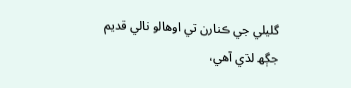گليلي جي ڪنارن تي اوھالو نالي قديم جڳھ لڌي آھي،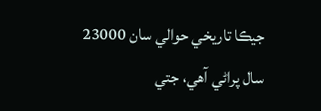جيڪا تاريخي حوالي سان 23000 سال پراڻي آھي، جتي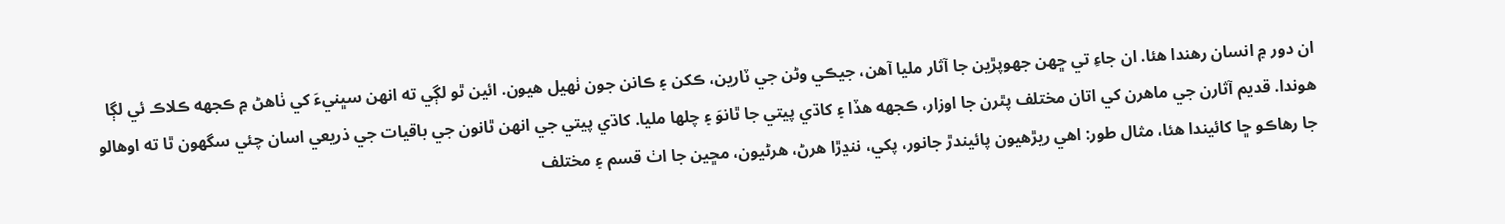ان دور ۾ انسان رھندا ھئا. ان جاءِ تي ڇھن جھوپڙين جا آثار مليا آھن، جيڪي وڻن جي ٽارين، ڪکن ۽ ڪانن جون ٺھيل ھيون. ائين ٿو لڳي ته انھن سڀنيءَ کي ٺاھڻ ۾ ڪجھه ڪلاڪ ئي لڳا ھوندا. قديم آثارن جي ماھرن کي اتان مختلف پٿرن جا اوزار، ڪجھه ھڏا ۽ کاڌي پيتي جا ٿانوَ ۽ چلھا مليا. کاڌي پيتي جي انھن ٿانون جي باقيات جي ذريعي اسان چئي سگھون ٿا ته اوھالو جا رھاڪو ڇا کائيندا ھئا، مثال طور: اھي ريڙھيون پائيندڙ جانور، پکي، ننڍڙا ھرڻ، ھرڻيون، مڇين جا اٺ قسم ۽ مختلف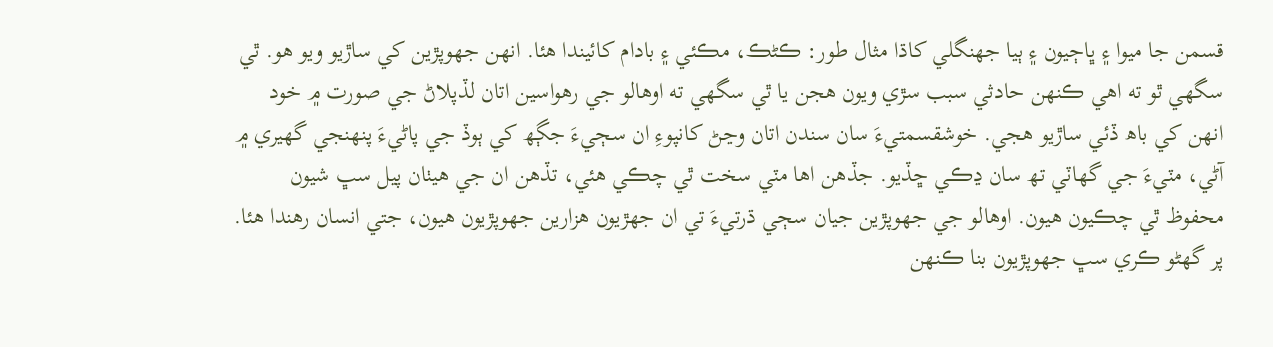قسمن جا ميوا ۽ ڀاڄيون ۽ ٻيا جھنگلي کاڌا مثال طور: ڪڻڪ، مڪئي ۽ بادام کائيندا ھئا. انھن جھوپڙين کي ساڙيو ويو ھو. ٿي سگھي ٿو ته اھي ڪنھن حادثي سبب سڙي ويون ھجن يا ٿي سگھي ته اوھالو جي رهواسين اتان لڏپلاڻ جي صورت ۾ خود انھن کي باھ ڏئي ساڙيو ھجي. خوشقسمتيءَ سان سندن اتان وڃڻ کانپوءِ ان سڄيءَ جڳھ کي ٻوڏ جي پاڻيءَ پنھنجي گھيري ۾ آڻي، مٽيءَ جي گھاٽي تھ سان ڍڪي ڇڏيو. جڏھن اھا مٽي سخت ٿي چڪي ھئي، تڏھن ان جي ھيٺان پيل سڀ شيون محفوظ ٿي چڪيون ھيون. اوھالو جي جھوپڙين جيان سڄي ڌرتيءَ تي ان جھڙيون ھزارين جھوپڙيون ھيون، جتي انسان رھندا ھئا. پر گھڻو ڪري سڀ جھوپڙيون بنا ڪنھن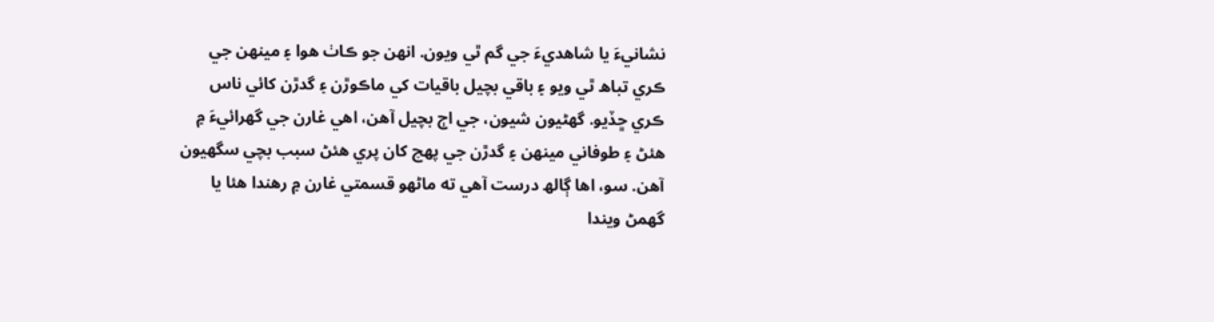نشانيءَ يا شاھديءَ جي گم ٿي ويون. انھن جو ڪاٺ ھوا ۽ مينھن جي ڪري تباھ ٿي ويو ۽ باقي بچيل باقيات کي ماڪوڙن ۽ گدڙن کائي ناس ڪري ڇڏيو. گھڻيون شيون، جي اڄ بچيل آھن، اھي غارن جي گھرائيءَ ۾ ھئڻ ۽ طوفاني مينھن ۽ گدڙن جي پھچ کان پري ھئڻ سبب بچي سگھيون آھن. سو، اھا ڳالھ درست آھي ته ماڻھو قسمتي غارن ۾ رھندا ھئا يا گھمڻ ويندا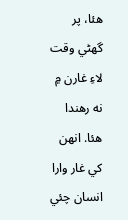ھئا، پر گھڻي وقت لاءِ غارن ۾ نه رھندا ھئا. انھن کي غار وارا انسان چئي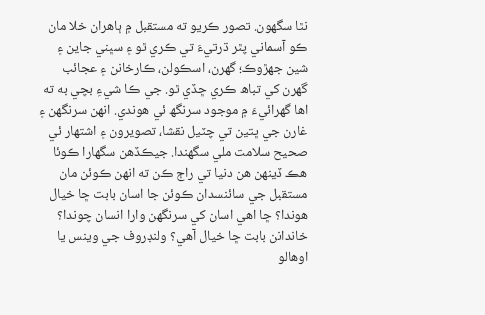نٿا سگھون. تصور ڪريو ته مستقبل ۾ ٻاھران خلا مان ڪو آسماني پٿر ڌرتيءَ تي ڪري ٿو ۽ سڀني جاين ۽ شين جھڙوڪ؛ گھرن، اسڪولن، ڪارخانن ۽ عجائب گھرن کي تباھ ڪري ڇڏي ٿو. جي ڪا شيءِ بچي به ته اھا گھرائيءَ ۾ موجود سرنگھ ئي ھوندي. انھن سرنگھن ۽ غارن جي ڀتين تي چٽيل نقشا، تصويرون ۽ اشتھار ئي صحيح سلامت ملي سگھندا. جيڪڏهن سگھارا ڪوئا ھڪ ڏينھن ھن دنيا تي راڄ ڪن ته انھن ڪوئن مان مستقبل جي سائنسدان ڪوئن جا اسان بابت ڇا خيال ھوندا؟ ڇا اھي اسان کي سرنگھن وارا انسان چوندا؟ خاندانن بابت ڇا خيال آھي؟ ولنڊروف جي وينس يا اوھالو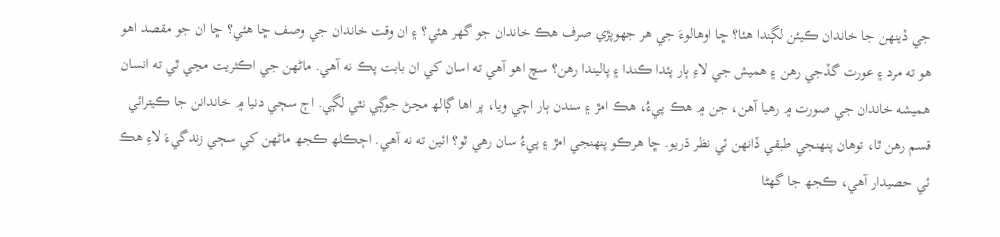جي ڏينھن جا خاندان ڪيئن لڳندا ھئا؟ ڇا اوھالوءَ جي ھر جھوپڙي صرف ھڪ خاندان جو گھر ھئي؟ ۽ ان وقت خاندان جي وصف ڇا ھئي؟ ڇا ان جو مقصد اھو ھو ته مرد ۽ عورت گڏجي رھن ۽ ھميش جي لاءِ ٻار پئدا ڪندا ۽ پاليندا رھن؟ سچ اھو آھي ته اسان کي ان بابت پڪ نه آھي. ماڻھن جي اڪثريت مڃي ٿي ته انسان ھميشه خاندان جي صورت ۾ رھيا آھن، جن ۾ ھڪ پيءُ، ھڪ امڙ ۽ سندن ٻار اچي ويا، پر اھا ڳالھ مڃڻ جوڳي نٿي لڳي. اڄ سڄي دنيا ۾ خاندانن جا ڪيترائي قسم رھن ٿا، توھان پنھنجي طبقي ڏانھن ئي نظر ڌريو. ڇا ھرڪو پنھنجي امڙ ۽ پيءُ سان رھي ٿو؟ ائين ته نه آھي. اڄڪلھ ڪجھ ماڻھن کي سڄي زندگيءَ لاءِ ھڪ ئي حصيدار آھي، ڪجھ جا گھڻا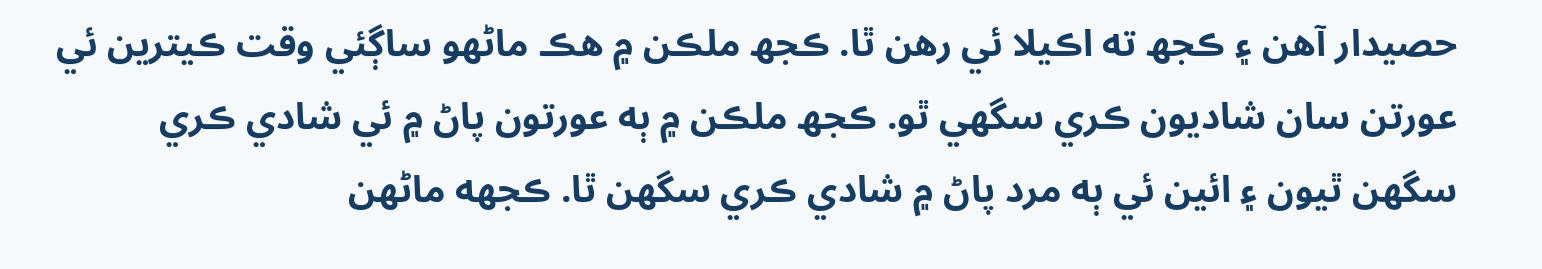حصيدار آھن ۽ ڪجھ ته اڪيلا ئي رھن ٿا. ڪجھ ملڪن ۾ ھڪ ماڻھو ساڳئي وقت ڪيترين ئي عورتن سان شاديون ڪري سگھي ٿو. ڪجھ ملڪن ۾ ٻه عورتون پاڻ ۾ ئي شادي ڪري سگھن ٿيون ۽ ائين ئي ٻه مرد پاڻ ۾ شادي ڪري سگھن ٿا. ڪجھه ماڻھن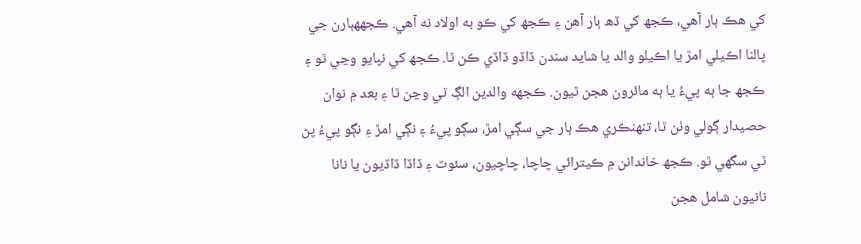کي ھڪ ٻار آھي، ڪجھ کي ڏھ ٻار آھن ۽ ڪجھ کي ڪو به اولاد نه آھي. ڪجھهٻارن جي پالنا اڪيلي امڙ يا اڪيلو والد يا شايد سندن ڏاڏو ڏاڏي ڪن ٿا. ڪجھ کي نپايو وڃي ٿو ۽ ڪجھ جا ٻه پيءُ يا ٻه مائرون ھجن ٿيون. ڪجھه والدين الڳ ٿي وڃن ٿا ۽ بعد ۾ نوان حصيدار ڳولي وٺن ٿا، تنھنڪري ھڪ ٻار جي سڳي امڙ، سڳو پيءُ ۽ نڳي امڙ ۽ نڳو پيءُ پڻ ٿي سگھي ٿو. ڪجھ خاندانن ۾ ڪيترائي چاچا، چاچيون، سئوٽ ۽ ڏاڏا ڏاڏيون يا نانا نانيون شامل ھجن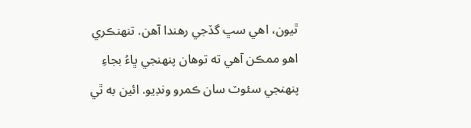ٿيون، اھي سڀ گڏجي رهندا آھن. تنھنڪري اھو ممڪن آھي ته توھان پنھنجي ڀاءُ بجاءِ پنھنجي سئوٽ سان ڪمرو ونڊيو. ائين به ٿي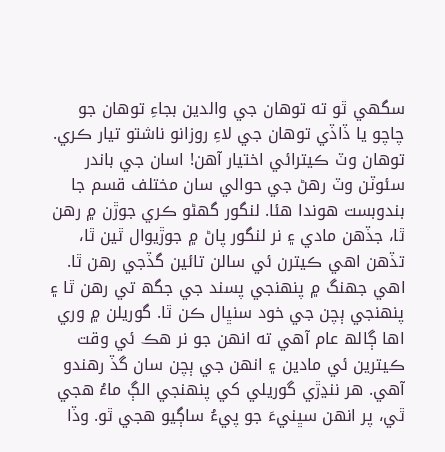سگھي ٿو ته توھان جي والدين بجاءِ توھان جو چاچو يا ڏاڏي توھان جي لاءِ روزانو ناشتو تيار ڪري. توھان وٽ ڪيترائي اختيار آھن! اسان جي باندر سئوٽن وٽ رھڻ جي حوالي سان مختلف قسم جا بندوبست ھوندا ھئا. لنگور گھڻو ڪري جوڙن ۾ رھن ٿا، جڏھن مادي ۽ نر لنگور پاڻ ۾ جوڙيوال ٿين ٿا، تڏھن اھي ڪيترن ئي سالن تائين گڏجي رھن ٿا. اھي جھنگ ۾ پنھنجي پسند جي جگھ تي رھن ٿا ۽ پنھنجي ٻچن جي خود سنڀال ڪن ٿا. گوريلن ۾ وري اھا ڳالھ عام آھي ته انھن جو نر ھڪ ئي وقت ڪيترين ئي مادين ۽ انھن جي ٻچن سان گڏ رھندو آھي. ھر ننڍڙي گوريلي کي پنھنجي الڳ ماءُ ھجي ٿي، پر انھن سڀنيءَ جو پيءُ ساڳيو ھجي ٿو. وڏا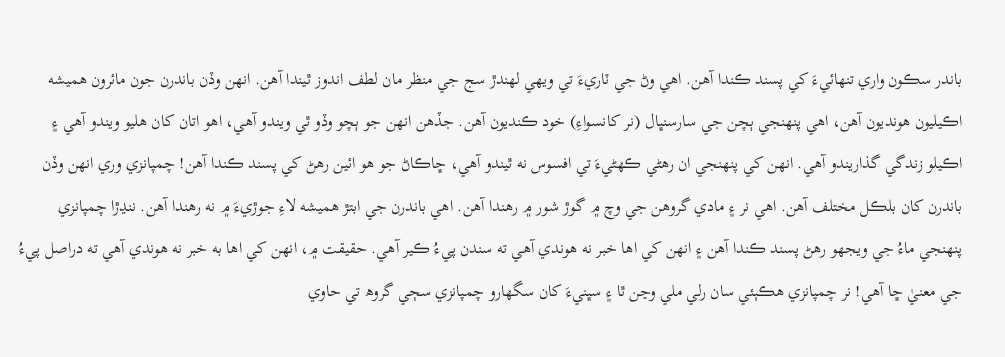باندر سڪون واري تنهائيءَ کي پسند ڪندا آھن. اھي وڻ جي ٽاريءَ تي ويھي لھندڙ سج جي منظر مان لطف اندوز ٿيندا آھن. انھن وڏن باندرن جون مائرون ھميشه اڪيليون ھونديون آھن، اھي پنھنجي ٻچن جي سارسنڀال (نر کانسواءِ) خود ڪنديون آھن. جڏھن انھن جو ٻچو وڏو ٿي ويندو آھي، اھو اتان کان ھليو ويندو آھي ۽ اڪيلو زندگي گذاريندو آھي. انھن کي پنھنجي ان رھڻي ڪھڻيءَ تي افسوس نه ٿيندو آھي، ڇاڪاڻ جو ھو ائين رھڻ کي پسند ڪندا آھن! چمپانزي وري انھن وڏن باندرن کان بلڪل مختلف آھن. اھي نر ۽ مادي گروھن جي وچ ۾ گوڙ شور ۾ رھندا آھن. اھي باندرن جي ابتڙ ھميشه لاءِ جوڙيءَ ۾ نه رھندا آھن. ننڍڙا چمپانزي پنھنجي ماءُ جي ويجھو رھڻ پسند ڪندا آھن ۽ انھن کي اھا خبر نه ھوندي آھي ته سندن پيءُ ڪير آھي. حقيقت ۾، انھن کي اھا به خبر نه ھوندي آھي ته دراصل پيءُ جي معنيٰ ڇا آھي! نر چمپانزي ھڪٻئي سان رلي ملي وڃن ٿا ۽ سڀنيءَ کان سگھارو چمپانزي سڄي گروھ تي حاوي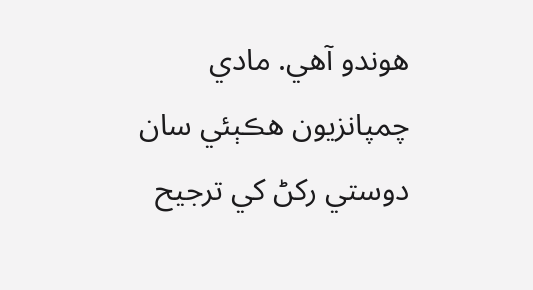ھوندو آھي. مادي چمپانزيون ھڪٻئي سان دوستي رکڻ کي ترجيح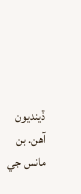ڏينديون آھن. بن مانس جي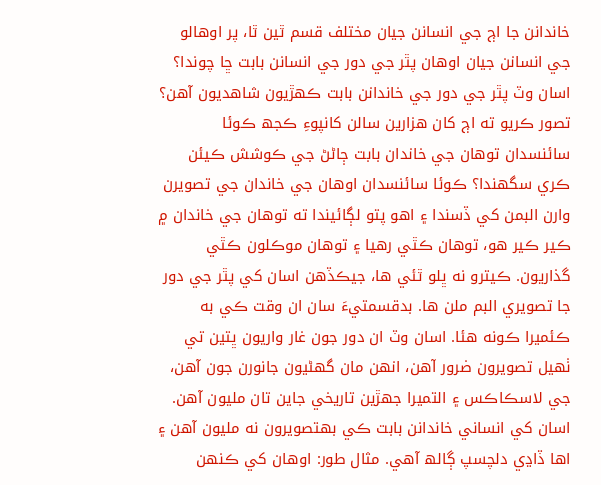خاندانن جا اڄ جي انسانن جيان مختلف قسم ٿين ٿا، پر اوھالو جي انسانن جيان اوھان پٿر جي دور جي انسانن بابت ڇا چوندا؟
اسان وٽ پٿر جي دور جي خاندانن بابت ڪھڙيون شاھديون آھن؟ تصور ڪريو ته اڄ کان ھزارين سالن کانپوءِ ڪجھ ڪوئا سائنسدان توھان جي خاندان بابت ڄاڻڻ جي ڪوشش ڪيئن ڪري سگھندا؟ ڪوئا سائنسدان اوھان جي خاندان جي تصويرن وارن البمن کي ڏسندا ۽ اھو پتو لڳائيندا ته توھان جي خاندان ۾ ڪير ڪير ھو، توھان ڪٿي رھيا ۽ توھان موڪلون ڪٿي گذاريون. ڪيترو نه ڀلو ٿئي ھا، جيڪڏهن اسان کي پٿر جي دور جا تصويري البم ملن ھا. بدقسمتيءَ سان ان وقت ڪي به ڪئميرا ڪونه ھئا. اسان وٽ ان دور جون غار واريون ڀتين تي ٺهيل تصويرون ضرور آھن، انھن مان گھڻيون جانورن جون آھن، جي لاسڪاڪس ۽ التميرا جھڙين تاريخي جاين تان مليون آھن. اسان کي انساني خاندانن بابت ڪي بهتصويرون نه مليون آھن ۽ اھا ڏاڍي دلچسپ ڳالھ آھي. مثال طور: اوھان کي ڪنھن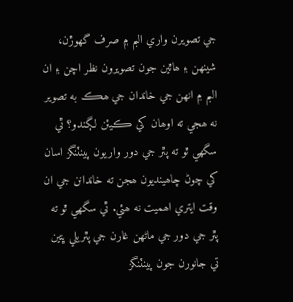جي تصويرن واري البم ۾ صرف گھوڙن، شينھن ۽ ھاٿين جون تصويرون نظر اچن ۽ ان البم ۾ انھن جي خاندان جي ھڪ به تصوير نه ھجي ته اوھان کي ڪيئن لڳندو؟ ٿي سگھي ٿو ته پٿر جي دور واريون پينٽنگز اسان کي چوڻ چاھينديون ھجن ته خاندانن جي ان وقت ايتري اھميت نه ھئي. ٿي سگھي ٿو ته پٿر جي دور جي ماڻھن غارن جي پٿريلي ڀتين تي جانورن جون پينٽنگز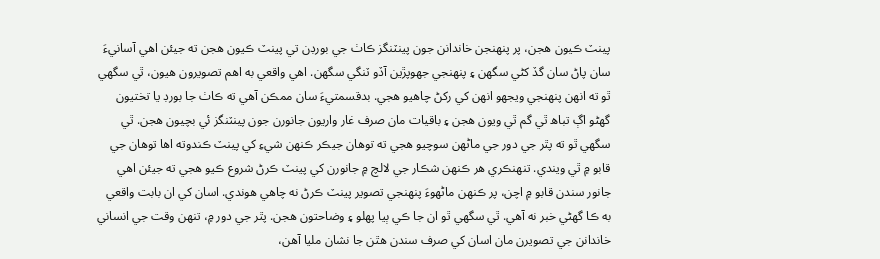پينٽ ڪيون ھجن، پر پنھنجن خاندانن جون پينٽنگز ڪاٺ جي بورڊن تي پينٽ ڪيون ھجن ته جيئن اھي آسانيءَ سان پاڻ سان گڏ کڻي سگھن ۽ پنھنجي جھوپڙين آڏو ٽنگي سگھن. اھي واقعي به اھم تصويرون ھيون، ٿي سگھي ٿو ته انھن پنھنجي ويجھو انھن کي رکڻ چاھيو ھجي. بدقسمتيءَ سان ممڪن آھي ته ڪاٺ جا بورڊ يا تختيون گھڻو اڳ تباھ ٿي گم ٿي ويون ھجن ۽ باقيات مان صرف غار واريون جانورن جون پينٽنگز ئي بچيون ھجن. ٿي سگھي ٿو ته پٿر جي دور جي ماڻھن سوچيو ھجي ته توھان جيڪر ڪنھن شيءِ کي پينٽ ڪندوته اھا توھان جي قابو ۾ ٿي ويندي. تنھنڪري ھر ڪنھن شڪار جي لالچ ۾ جانورن کي پينٽ ڪرڻ شروع ڪيو ھجي ته جيئن اھي جانور سندن قابو ۾ اچن، پر ڪنھن ماڻھوءَ پنھنجي تصوير پينٽ ڪرڻ نه چاھي ھوندي. اسان کي ان بابت واقعي به ڪا گھڻي خبر نه آھي. ٿي سگھي ٿو ان جا ڪي ٻيا پھلو ۽ وضاحتون ھجن. پٿر جي دور ۾، تنھن وقت جي انساني خاندانن جي تصويرن مان اسان کي صرف سندن ھٿن جا نشان مليا آھن،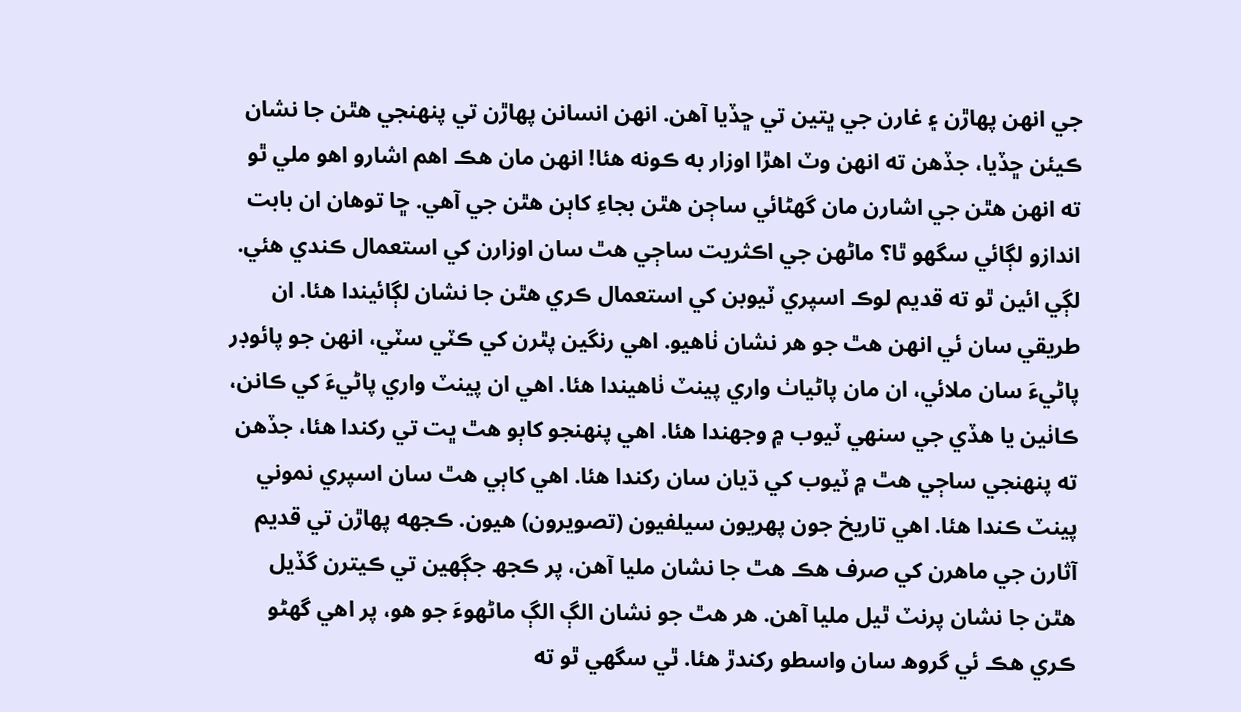جي انھن پھاڙن ۽ غارن جي ڀتين تي ڇڏيا آھن. انھن انسانن پھاڙن تي پنھنجي ھٿن جا نشان ڪيئن ڇڏيا، جڏھن ته انھن وٽ اھڙا اوزار به ڪونه ھئا! انھن مان ھڪ اھم اشارو اھو ملي ٿو ته انھن ھٿن جي اشارن مان گھڻائي ساڄن ھٿن بجاءِ کاٻن ھٿن جي آھي. ڇا توھان ان بابت اندازو لڳائي سگھو ٿا؟ ماڻھن جي اڪثريت ساڄي ھٿ سان اوزارن کي استعمال ڪندي ھئي. لڳي ائين ٿو ته قديم لوڪ اسپري ٽيوبن کي استعمال ڪري ھٿن جا نشان لڳائيندا ھئا. ان طريقي سان ئي انھن ھٿ جو ھر نشان ٺاھيو. اھي رنگين پٿرن کي ڪٽي سٽي، انھن جو پائوڊر پاڻيءَ سان ملائي، ان مان پاڻياٺ واري پينٽ ٺاھيندا ھئا. اھي ان پينٽ واري پاڻيءَ کي ڪانن، ڪاٺين يا ھڏي جي سنھي ٽيوب ۾ وجھندا ھئا. اھي پنھنجو کاٻو ھٿ ڀت تي رکندا ھئا، جڏھن ته پنھنجي ساڄي ھٿ ۾ ٽيوب کي ڌيان سان رکندا ھئا. اھي کاٻي ھٿ سان اسپري نموني پينٽ ڪندا ھئا. اھي تاريخ جون پھريون سيلفيون (تصويرون) ھيون. ڪجھه پھاڙن تي قديم آثارن جي ماھرن کي صرف ھڪ ھٿ جا نشان مليا آھن، پر ڪجھ جڳھين تي ڪيترن گڏيل ھٿن جا نشان پرنٽ ٿيل مليا آھن. ھر ھٿ جو نشان الڳ الڳ ماڻھوءَ جو ھو، پر اھي گھڻو ڪري ھڪ ئي گروھ سان واسطو رکندڙ ھئا. ٿي سگھي ٿو ته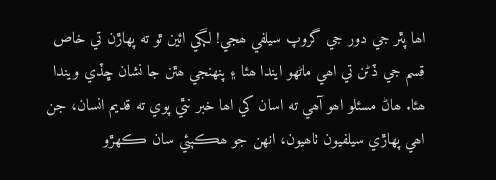اھا پٿر جي دور جي گروپ سيلفي ھجي! لڳي ائين ٿو ته پھاڙن تي خاص قسم جي ڏڻن تي اھي ماڻھو ايندا ھئا ۽ پنھنجي ھٿن جا نشان ڇڏي ويندا ھئا. ھاڻ مسئلو اھو آھي ته اسان کي اھا خبر نٿي پوي ته قديم انسان، جن اھي پھاڙي سيلفيون ٺاھيون، انھن جو ھڪٻئي سان ڪھڙو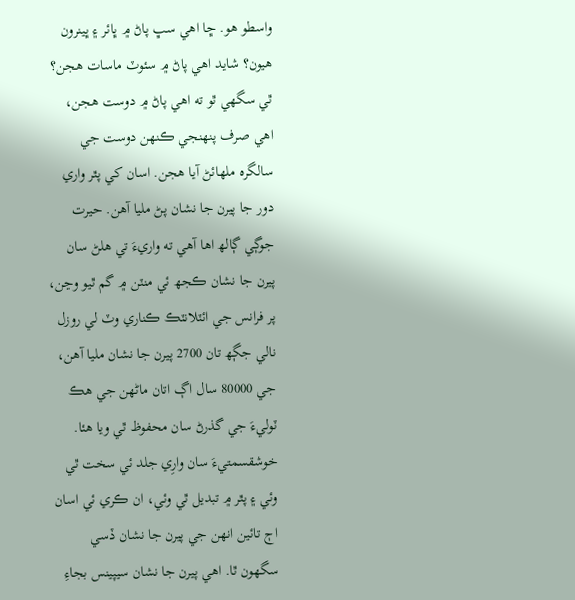واسطو ھو. ڇا اھي سڀ پاڻ ۾ ڀائر ۽ ڀينرون ھيون؟ شايد اھي پاڻ ۾ سئوٽ ماسات ھجن؟ ٿي سگھي ٿو ته اھي پاڻ ۾ دوست ھجن، اھي صرف پنھنجي ڪنھن دوست جي سالگره ملھائڻ آيا ھجن. اسان کي پٿر واري دور جا پيرن جا نشان پڻ مليا آھن. حيرت جوڳي ڳالھ اھا آھي ته واريءَ تي ھلڻ سان پيرن جا نشان ڪجھ ئي منٽن ۾ گم ٿيو وڃن، پر فرانس جي ائٽلانٽڪ ڪناري وٽ لي روزل نالي جڳھ تان 2700 پيرن جا نشان مليا آھن، جي 80000 سال اڳ اتان ماڻھن جي ھڪ ٽوليءَ جي گذرڻ سان محفوظ ٿي ويا ھئا. خوشقسمتيءَ سان وارِي جلد ئي سخت ٿي وئي ۽ پٿر ۾ تبديل ٿي وئي، ان ڪري ئي اسان اڄ تائين انھن جي پيرن جا نشان ڏسي سگھون ٿا. اھي پيرن جا نشان سيپينس بجاءِ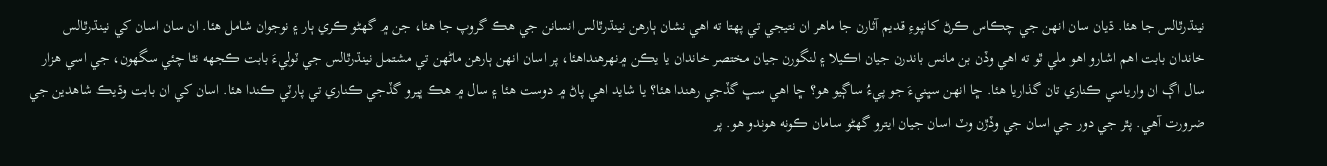نينڌرٿالس جا ھئا. ڌيان سان انھن جي چڪاس ڪرڻ کانپوءِ قديم آثارن جا ماھر ان نتيجي تي پھتا ته اھي نشان ٻارھن نينڌرٿالس انسانن جي ھڪ گروپ جا ھئا، جن ۾ گھڻو ڪري ٻار ۽ نوجوان شامل ھئا. ان سان اسان کي نينڌرٿالس خاندان بابت اھم اشارو اھو ملي ٿو ته اھي وڏن بن مانس باندرن جيان اڪيلا ۽ لنگورن جيان مختصر خاندان يا يڪن ۾نهرھنداھئا، پر اسان انھن ٻارھن ماڻھن تي مشتمل نينڌرٿالس جي ٽوليءَ بابت ڪجھه نٿا چئي سگھون، جي اسي ھزار سال اڳ ان وارياسي ڪناري تان گذاريا ھئا. ڇا انھن سڀنيءَ جو پيءُ ساڳيو ھو؟ ڇا اھي سڀ گڏجي رھندا ھئا؟ يا شايد اھي پاڻ ۾ دوست ھئا ۽ سال ۾ ھڪ ڀيرو گڏجي ڪناري تي پارٽي ڪندا ھئا. اسان کي ان بابت وڌيڪ شاھدين جي ضرورت آھي. پٿر جي دور جي اسان جي وڏڙن وٽ اسان جيان ايترو گھڻو سامان ڪونه ھوندو ھو. پر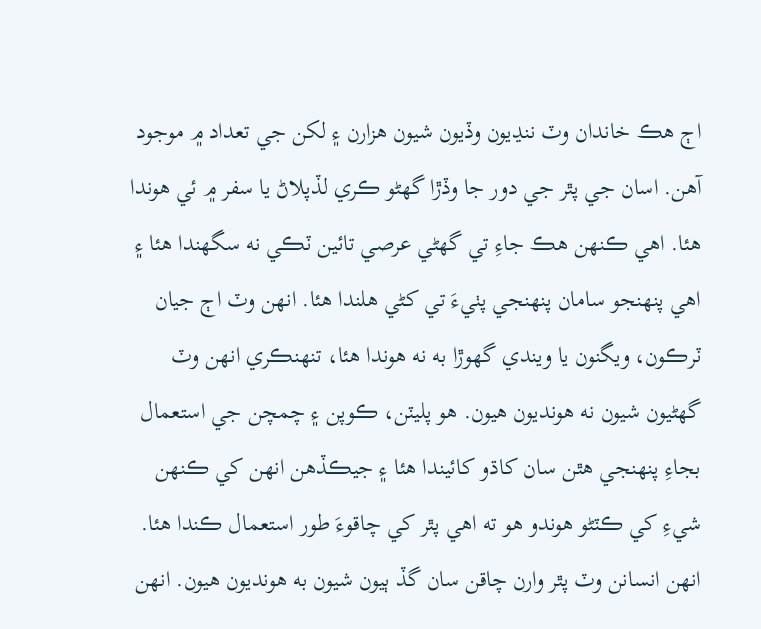اڄ ھڪ خاندان وٽ ننڍيون وڏيون شيون ھزارن ۽ لکن جي تعداد ۾ موجود آھن. اسان جي پٿر جي دور جا وڏڙا گھڻو ڪري لڏپلاڻ يا سفر ۾ ئي ھوندا ھئا. اھي ڪنھن ھڪ جاءِ تي گھڻي عرصي تائين ٽڪي نه سگھندا ھئا ۽ اھي پنھنجو سامان پنھنجي پٺيءَ تي کڻي ھلندا ھئا. انھن وٽ اڄ جيان ٽرڪون، ويگنون يا ويندي گھوڙا به نه ھوندا ھئا، تنھنڪري انھن وٽ گھڻيون شيون نه ھونديون ھيون. ھو پليٽن، ڪوپن ۽ چمچن جي استعمال بجاءِ پنھنجي ھٿن سان کاڌو کائيندا ھئا ۽ جيڪڏهن انھن کي ڪنھن شيءِ کي ڪٽڻو ھوندو ھو ته اھي پٿر کي چاقوءَ طور استعمال ڪندا ھئا. انھن انسانن وٽ پٿر وارن چاقن سان گڏ ٻيون شيون به ھونديون ھيون. انھن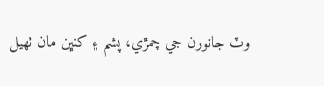وٽ جانورن جي چمڙي، پشم ۽ کنڀن مان ٺھيل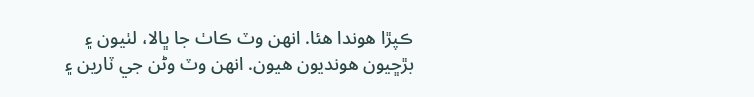ڪپڙا ھوندا ھئا. انھن وٽ ڪاٺ جا ڀالا، لٺيون ۽ بڙڇيون ھونديون ھيون. انھن وٽ وڻن جي ٽارين ۽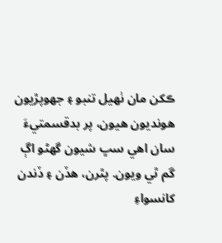ڪکن مان ٺھيل تنبو ۽ جھوپڙيون ھونديون ھيون، پر بدقسمتيءَ سان اھي سڀ شيون گھڻو اڳ گم ٿي ويون. پٿرن، ھڏن ۽ ڏندن کانسواءِ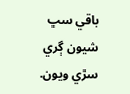باقي سڀ شيون ڳري سڙي ويون.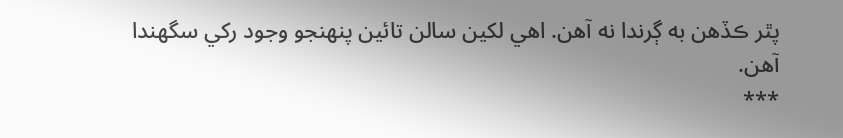پٿر ڪڏھن به ڳرندا نه آھن. اھي لکين سالن تائين پنھنجو وجود رکي سگھندا آھن.
***